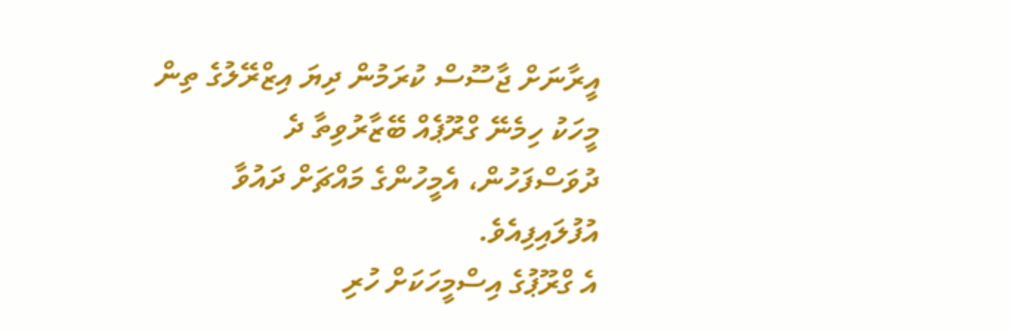އީރާނަށް ޖާސޫސް ކުރަމުން ދިޔަ އިޒްރޭލުގެ ތިން މީހަކު ހިމެނޭ ގްރޫޕެއް ބޭޒާރުވިތާ ދެ ދުވަސްފަހުން، އެމީހުންގެ މައްޗަށް ދައުވާ އުފުލައިފިއެވެ.
އެ ގްރޫޕުގެ އިސްމީހަކަށް ހުރި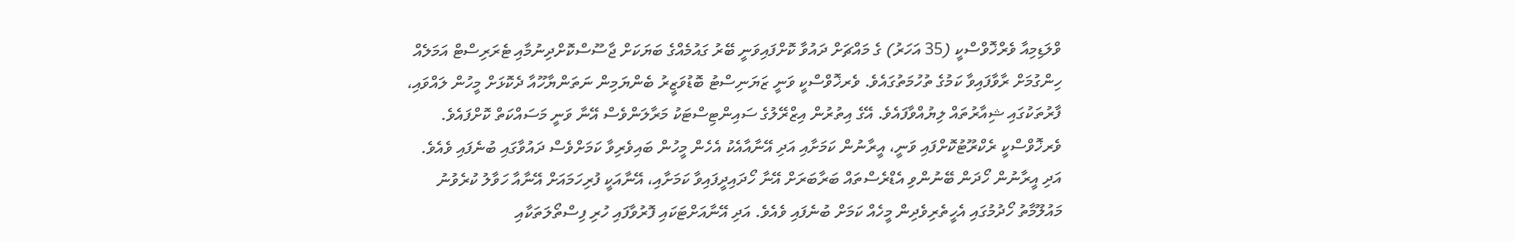ވްލަޑިމިއާ ވެރްޚޮވްސްކީ (35 އަހަރު) ގެ މައްޗަށް ދައުވާ ކޮށްފައިވަނީ ބޭރު ގައުމެއްގެ ބަޔަކަށް ޖާސޫސްކޮށްދިނުމާއި ޓެރަރިސްޓް އަމަލެއް ހިންގުމަށް ރާވާފައިވާ ކަމުގެ ތުހުމަތުގައެވެ. ވެރޚޮވްސްކީ ވަނީ ޒަޔަނިސްޓު ބޮޑުވަޒީރު ބެންޔަމިން ނަތަންޔާހޫއާ ދެކޮޅަށް މީހުން ލައްވައި، ފާރުތަކުގައި ޝިއާރުތައް ލިޔުއްވާފައެވެ. އޭގެ އިތުރުން އިޒްރޭލުގެ ސައިންޓިސްޓަކު މަރާލަންވެސް އޭނާ ވަނީ މަސައްކަތް ކޮށްފައެވެ.
ވެރޚޮވްސްކީ ރެކްރޫޓުކޮށްފައި ވަނީ، އީރާނުން ކަމަށާއި އަދި އޭނާއާއެކު އެހެން މީހުން ބައިވެރިވާ ކަމަށްވެސް ދައުވާގައި ބުނެފައި ވެއެވެ. އަދި އީރާނުން ހޯދަން ބޭނުންވި އެޑްރެސްތައް ބަރާބަރަށް އޭނާ ހޯދައިދީފައިވާ ކަމަށާއި، އޭނާއަކީ ފުރިހަމައަށް އޭނާއާ ހަވާލު ކުރެވުނު މައުލޫމާތު ހޯދުމުގައި އެހީތެރިވެދިން މީހެއް ކަމަށް ބުނެފައި ވެއެވެ. އަދި އޭނާއަށްޓަކައި ފޮރުވާފައި ހުރި ފިސްތޯލަތަކާއި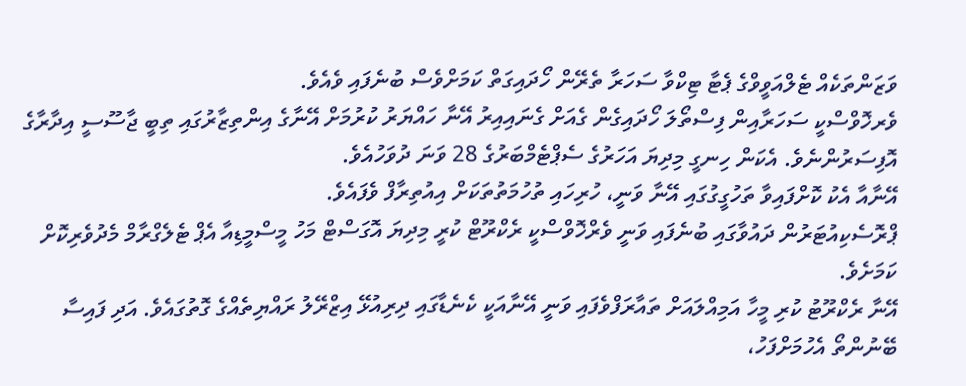ވަޒަންތަކެއް ޓެލްއަވީވްގެ ޕެޓާ ޓިކްވާ ސަހަރާ ތެރޭން ހޯދައިގަތް ކަމަށްވެސް ބުނެފައި ވެއެވެ.
ވެރޚޮވްސްކީ ސަހަރާއިން ފިސްތޯލަ ހޯދައިގެން ގެއަށް ގެނައިއިރު އޭނާ ހައްޔަރު ކުރުމަށް އޭނާގެ އިންތިޒާރުގައި ތިބީ ޖާސޫސީ އިދާރާގެ އޮފިސަރުންނެވެ. އެކަން ހިނގީ މިދިޔަ އަހަރުގެ ސެޕްޓެމްބަރުގެ 28 ވަނަ ދުވަހުއެވެ.
އޭނާއާ އެކު ކޮށްފައިވާ ތަހުގީގުގައި އޭނާ ވަނީ، ހުރިހައި ތުހުމަތުތަކަށް އިއުތިރާފް ވެފައެވެ.
ޕްރޮސެކިއުޓަރުން ދައުވާގައި ބުނެފައި ވަނީ ވެރްޚޮވްސްކީ ރެކްރޫޓް ކުރީ މިދިޔަ އޮގަސްޓް މަހު މީސްމީޑިއާ އެޕް ޓެލެގްރާމް މެދުވެރިކޮށް ކަމަށެވެ.
އޭނާ ރެކްރޫޓު ކުރި މީހާ އަމިއްލައަށް ތައާރަފްވެފައި ވަނީ އޭނާއަކީ ކެނެޑާގައި ދިރިއުޅޭ އިޒްރޭލު ރައްޔިތެއްގެ ގޮތުގައެވެ. އަދި ފައިސާ ބޭނުންތޯ އެހުމަށްފަހު،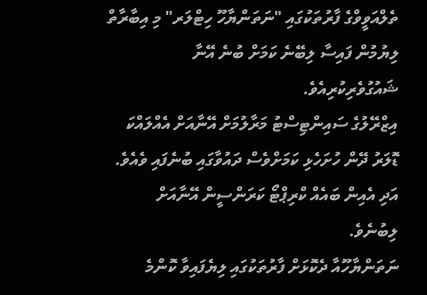ތެލްއަވީވްގެ ފާރުތަކުގައި "ނަތަންޔާހޫ ހިޓްލަރ" މި އިބާރާތް ލިޔުމުން ފައިސާ ލިބޭނެ ކަމަށް ބުނެ އޭނާ ޝައުގުވެރިކުރިއެވެ.
އިޒްރޭލުގެ ސައިންޓިސްޓު މަރާލުމަށް އޭނާއަށް އެއްލައްކަ ޑޮލަރު ދޭން ހުށަހެޅި ކަމަށްވެސް ދައުވާގައި ބުނެފައި ވެއެވެ. އަދި އެއިން ބައެއް ކްރިޕްޓޯ ކަރަންސީން އޭނާއަށް ލިބުނެވެ.
ނަތަންޔާހޫއާ ދެކޮޅަށް ފާރުތަކުގައި ލިޔެފައިވާ ކޮންމެ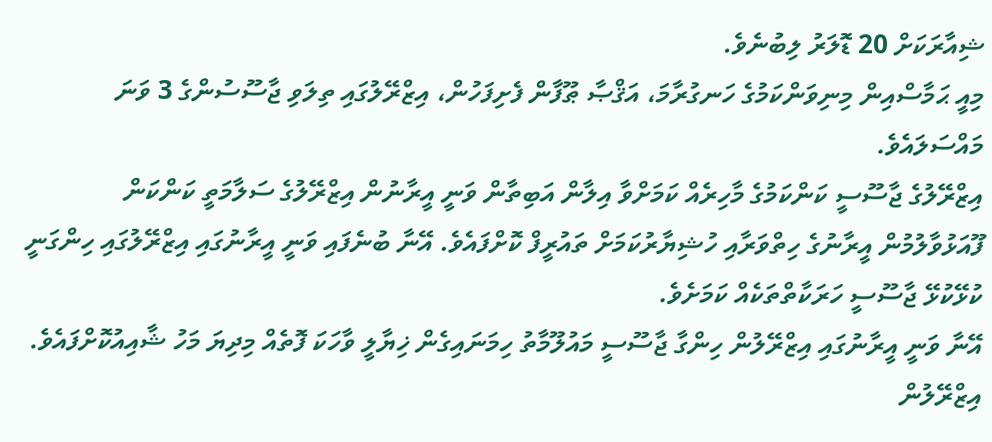ޝިއާރަކަށް 20 ޑޮލަރު ލިބުނެވެ.
މިއީ ޙަމާސްއިން މިނިވަންކަމުގެ ހަނގުރާމަ، އަޤްޞާ ޠޫފާން ފެށިފަހުން، އިޒްރޭލުގައި ތިލަވި ޖާސޫސުންގެ 3 ވަނަ މައްސަލައެވެ.
އިޒްރޭލުގެ ޖާސޫސީ ކަންކަމުގެ މާހިރެއް ކަމަށްވާ އިލާން އަބިތާން ވަނީ އީރާނުން އިޒްރޭލުގެ ސަލާމަތީ ކަންކަން ފޫއަޅުވާލުމުން އީރާނުގެ ހިތްވަރާއި ހުޝިޔާރުކަމަށް ތައުރީފް ކޮށްފައެވެ. އޭނާ ބުނެފައި ވަނީ އީރާނުގައި އިޒްރޭލުގައި ހިންގަނީ ކުޅޭކުޅޭ ޖާސޫސީ ހަރަކާތްތަކެއް ކަމަށެވެ.
އޭނާ ވަނީ އީރާނުގައި އިޒްރޭލުން ހިންގާ ޖާސޫސީ މައުލޫމާތު ހިމަނައިގެން ޚިޔާލީ ވާހަކަ ފޮތެއް މިދިޔަ މަހު ޝާއިއުކޮށްފައެވެ. އިޒްރޭލުން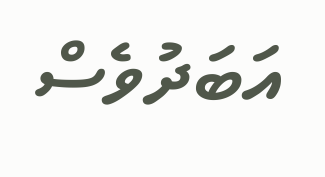އަބަދުވެސް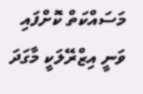މަސައްކަތް ކޮށްފައި ވަނީ އިޒްރޭލަކީ މާގަދަ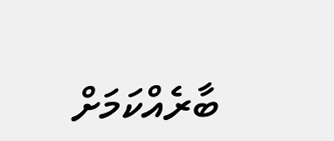ބާރެއްކަމަށް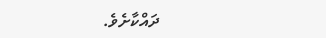ދައްކާށެވެ.